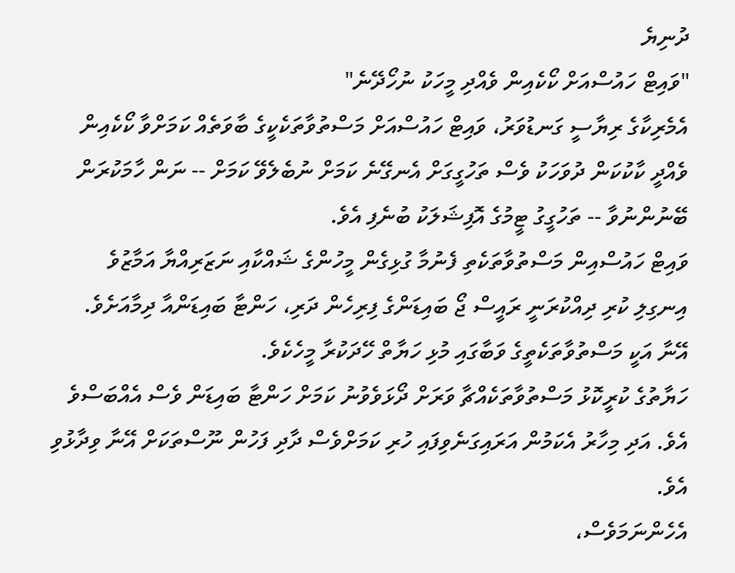ދުނިޔެ
"ވައިޓް ހައުސްއަށް ކޯކެއިން ވެއްދި މީހަކު ނުހޯދޭނެ"
އެމެރިކާގެ ރިޔާސީ ގަނޑުވަރު، ވައިޓް ހައުސްއަށް މަސްތުވާތަކެކީގެ ބާވަތެއް ކަމަށްވާ ކޯކެއިން ވެއްދީ ކާކުކަން ދުވަހަކު ވެސް ތަހުގީގަށް އެނގޭނެ ކަމަށް ނުބެލެވޭ ކަމަށް -- ނަން ހާމަކުރަން ބޭނުންނުވާ -- ތަހުގީގު ޓީމުގެ އޮފިޝަލަކު ބުނެފި އެވެ.
ވައިޓް ހައުސްއިން މަސްތުވާތަކެތި ފެނުމާ ގުޅިގެން މީހުންގެ ޝައްކާއި ނަޒަރިއްޔާ އަމާޒުވެ އިނގިލި ކުރި ދިއްކުރަނީ ރައީސް ޖޯ ބައިޑަންގެ ފިރިހެން ދަރި، ހަންޓާ ބައިޑަންއާ ދިމާއަށެވެ. އޭނާ އަކީ މަސްތުވާތަކެތީގެ ވަބާގައި މުޅި ހަޔާތް ހޭދަކުރާ މީހެކެވެ.
ހަޔާތުގެ ކުރީކޮޅު މަސްތުވާތަކެއްޗާ ވަރަށް ދޯޅަވެވުނު ކަމަށް ހަންޓާ ބައިޑަން ވެސް އެއްބަސްވެ އެވެ. އަދި މިހާރު އެކަމުން އަރައިގަނެވިފައި ހުރި ކަމަށްވެސް ދާދި ފަހުން ނޫސްތަކަށް އޭނާ ވިދާޅުވި އެވެ.
އެހެންނަމަވެސް،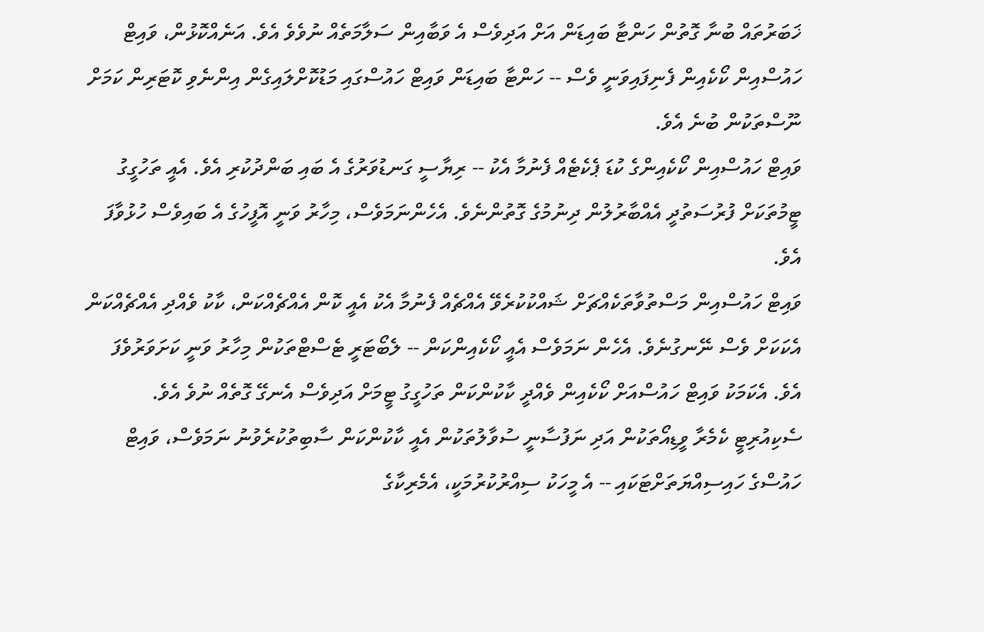ޚަބަރުތައް ބުނާ ގޮތުން ހަންޓާ ބައިޑަން އަށް އަދިވެސް އެ ވަބާއިން ސަލާމަތެއް ނުވެވެ އެވެ. އަނެއްކޮޅުން، ވައިޓް ހައުސްއިން ކޯކެއިން ފެނިފައިވަނީ ވެސް -- ހަންޓާ ބައިޑަން ވައިޓް ހައުސްގައި މަޑުކޮށްލައިގެން އިންނެވި ކޮޓަރިން ކަމަށް ނޫސްތަކުން ބުނެ އެވެ.
ވައިޓް ހައުސްއިން ކޯކެއިންގެ ކުޑަ ޕެކެޓެއް ފެނުމާ އެކު -- ރިޔާސީ ގަނޑުވަރުގެ އެ ބައި ބަންދުކުރި އެވެ. އެއީ ތަހުގީގު ޓީމުތަކަށް ފުރުސަތުދީ އެއްބާރުލުން ދިނުމުގެ ގޮތުންނެވެ. އެހެންނަމަވެސް، މިހާރު ވަނީ އޮފީހުގެ އެ ބައިވެސް ހުޅުވާފަ އެވެ.
ވައިޓް ހައުސްއިން މަސްތުވާތަކެއްޗަށް ޝައްކުކުރެވޭ އެއްޗެއް ފެނުމާ އެކު އެއީ ކޮން އެއްޗެއްކަން، ކާކު ވެއްދި އެއްޗެއްކަން އެކަކަށް ވެސް ނޭނގުނެވެ. އެހެން ނަމަވެސް އެއީ ކޯކެއިންކަން -- ލެބޯޓަރީ ޓެސްޓްތަކުން މިހާރު ވަނީ ކަށަވަރުވެފަ އެވެ. އެކަމަކު ވައިޓް ހައުސްއަށް ކޯކެއިން ވެއްދީ ކާކުންކަން ތަހުގީގު ޓީމަށް އަދިވެސް އެނގޭ ގޮތެއް ނުވެ އެވެ.
ސެކިއުރިޓީ ކެމެރާ ވީޑިއޯތަކުން އަދި ނަފުސާނީ ސުވާލުތަކުން އެއީ ކާކުންކަން ސާބިތުކުރެވުނު ނަމަވެސް، ވައިޓް ހައުސްގެ ހައިސިއްޔަތަށްޓަކައި -- އެ މީހަކު ސިއްރުކުރުމަކީ، އެމެރިކާގެ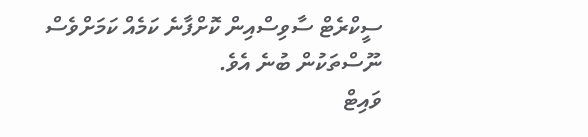ސީކްރެޓް ސާވިސްއިން ކޮށްފާނެ ކަމެއް ކަމަށްވެސް ނޫސްތަކުން ބުނެ އެވެ.
ވައިޓް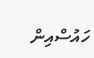ހައުސްއިން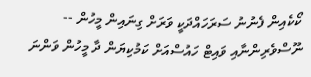ކޯކެއިން ފެނުނު ސަރަހައްދަކީ ވަރަށް ގިނައިން މީހުން -- ނޫސްވެރިންނާއި ވައިޓް ހައުސްއަށް ކަމުކިޔަން ދާ މީހުން ވަންނަ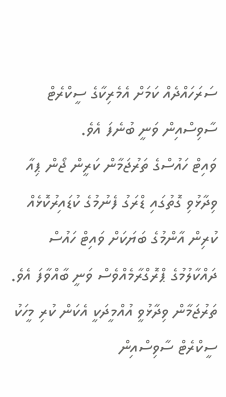ސަރަހައްދެއް ކަމަށް އެމެރިކާގެ ސީކްރެޓް ސާވިސްއިން ވަނީ ބުނެފަ އެވެ.
ވައިޓް ހައުސްގެ ތަރުޖަމާން ކަރީން ޖޯން ޕިއާ ވިދާޅުވި ގޮތުގައި ޑްރަގު ފެނުމުގެ ކުޑައިރުކޮޅެއް ކުރިން އާންމުގެ ބަޔަކަށް ވައިޓް ހައުސް ދައްކާލުމުގެ ޕްރޮގްރާމެއްވެސް ވަނީ ބާއްވާފަ އެވެ.
ތަރުޖަމާން ވިދާޅުވީ އުއްމީދަކީ އެކަން ކުރި މީހަކު ސީކްރެޓް ސާވިސްއިން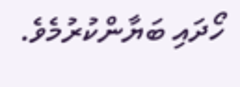ހޯދައި ބަޔާންކުރުމެވެ.